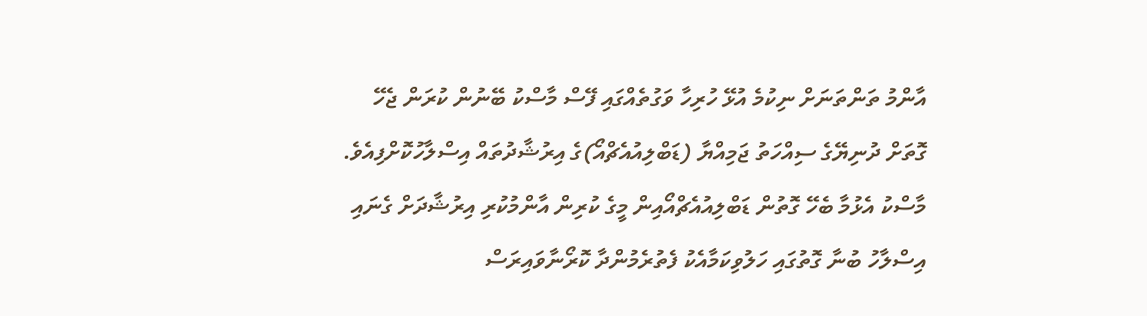އާންމު ތަންތަނަށް ނިކުމެ އުޅޭ ހުރިހާ ވަގުތެއްގައި ފޭސް މާސްކު ބޭނުން ކުރަން ޖެހޭ ގޮތަށް ދުނިޔޭގެ ސިއްހަތު ޖަމިއްޔާ (ޑަބްލިއުއެޗްއޯ)ގެ އިރުޝާދުތައް އިސްލާހުކޮށްފިއެވެ.
މާސްކު އެޅުމާ ބެހޭ ގޮތުން ޑަބްލިއުއެޗްއޯއިން މީގެ ކުރިން އާންމުކުރި އިރުޝާދަށް ގެނައި އިސްލާހު ބުނާ ގޮތުގައި ހަލުވިކަމާއެކު ފެތުރެމުންދާ ކޮރޯނާވައިރަސް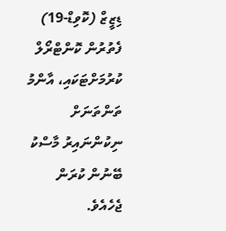ޑިޒީޒް (ކޮވިޑް-19) ފެތުރުން ކޮންޓްރޯލް ކުރުމަށްޓަކައި، އާންމު ތަންތަނަށް ނިކުންނައިރު މާސްކު ބޭނުން ކުރަން ޖެހެއެވެ.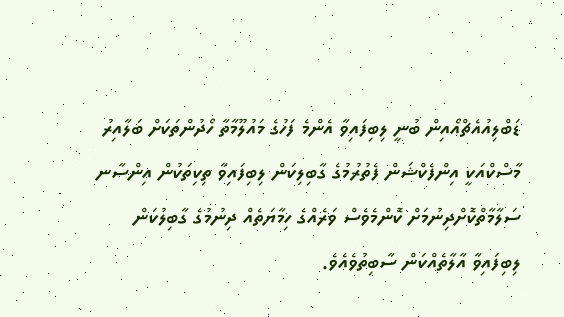ޑަބްލިއުއެޗްއޯއިން ބުނީ ލިބިފައިވާ އެންމެ ފަހުގެ މައުލޫމާތާ ހޯދުންތަކަށް ބަލާއިރު މާސްކްއަކީ އިންފެކްޝަން ފެތުރުމުގެ ގާބިލިކަން ލިބިފައިވާ ތިކިތަކުން އިންސާނ ސަލާމާތްކޮށްދިނުމަށް ކޮންމެވެސް ވަރެއްގެ ހިމާޔަތެއް ދިނުމުގެ ގާބިލުކަން ލިބިފައިވާ އާލާތެއްކަން ސާބިތުވެއެވެ.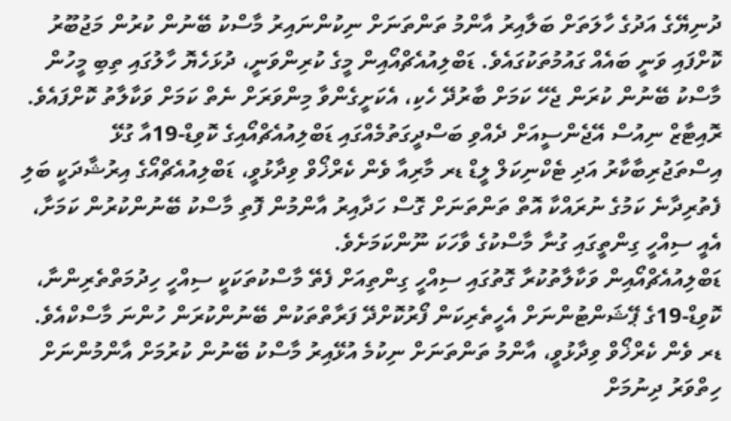ދުނިޔޭގެ އަދުގެ ހާލަތަށް ބަލާއިރު އާންމު ތަންތަނަށް ނިކުންނައިރު މާސްކު ބޭނުން ކުރުން މަޖުބޫރު ކޮށްފައި ވަނީ ބައެއް ގައުމުތަކުގައެވެ. ޑަބްލިއުއެޗްއޯއިން މީގެ ކުރިންވަނީ، ދުޅަހެޔޮ ހާލުގައި ތިބި މީހުން މާސްކު ބޭނުން ކުރަން ޖެހޭ ކަމަށް ބާރުދޭ ހެކި، އެކަށީގެންވާ މިންވަރަށް ނެތް ކަމަށް ވަކާލާތު ކޮށްފައެވެ.
ރޮއިޓާޒް ނިއުސް އޭޖެންސީއަށް ދެއްވި ބަސްދީގަތުމެއްގައި ޑަބްލިއުއެޗްއޯއިގެ ކޮވިޑް-19އާ ގުޅޭ އިސްތަޖުރިބާކާރު އަދި ޓެކްނިކަލް ލީޑް ޑރ މާރިއާ ވެން ކެރްޚޯވް ވިދާޅުވީ، ޑަބްލިއުއެޗްއޯގެ އިރުޝާދަކީ ބަލި ފެތުރިދާނެ ކަމުގެ ނުރައްކާ އޮތް ތަންތަނަށް ގޮސް ހަދާއިރު އާންމުން ފޮތި މާސްކު ބޭނުންކުރުން ކަމަށާ، އެއީ ސިއްހީ ގިންތީގައި ގުނާ މާސްކުގެ ވާހަކަ ނޫންކަމަށެވެ.
ޑަބްލިއުއެޗްއޯއިން ވަކާލާތުކުރާ ގޮތުގައި ސިއްހީ ގިންތިއަށް ފެތޭ މާސްކުތަކަކީ ސިއްހީ ހިދުމަތްތެރިންނާ، ކޮވިޑް-19ގެ ޕޭޝަންޓުންނަށް އެހީތެރިކަން ފޯރުކޮށްދޭ ފަރާތްތަކުން ބޭނުންކުރަން ހުންނަ މާސްކްއެވެ.
ޑރ ވެން ކެރްޚޯވް ވިދާޅުވީ، އާންމު ތަންތަނަށް ނިކުމެ އުޅޭއިރު މާސްކު ބޭނުން ކުރުމަށް އާންމުންނަށް ހިތްވަރު ދިނުމަށް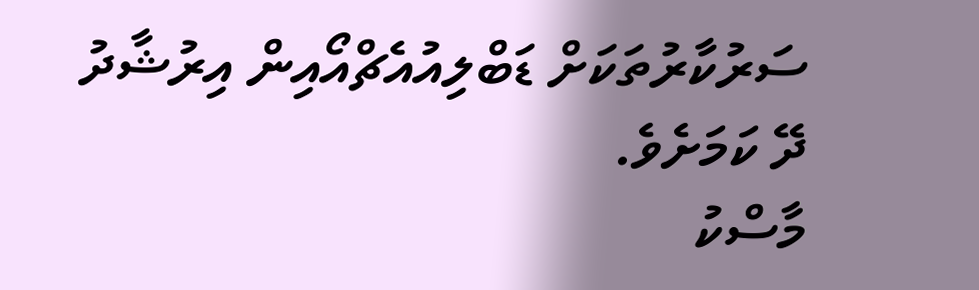ސަރުކާރުތަކަށް ޑަބްލިއުއެޗްއޯއިން އިރުޝާދު ދޭ ކަމަށެވެ.
މާސްކު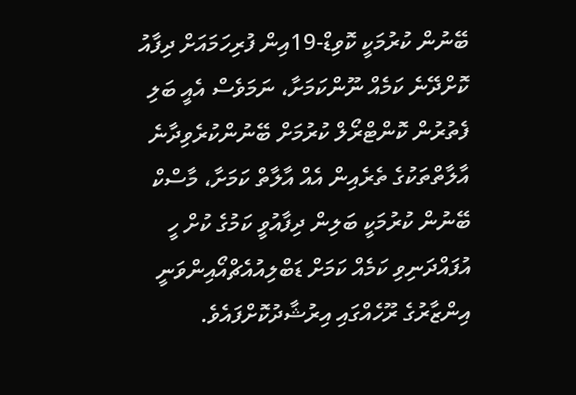ބޭނުން ކުރުމަކީ ކޮވިޑް-19އިން ފުރިހަމައަށް ދިފާއު ކޮށްދޭނެ ކަމެއް ނޫންކަމަށާ، ނަމަވެސް އެއީ ބަލި ފެތުރުން ކޮންޓްރޯލް ކުރުމަށް ބޭނުންކުރެވިދާނެ އާލާތްތަކުގެ ތެރެއިން އެއް އާލާތް ކަމަށާ، މާސްކް ބޭނުން ކުރުމަކީ ބަލިން ދިފާއުވީ ކަމުގެ ކުށް ހީ އުފައްދަނިވި ކަމެއް ކަމަށް ޑަބްލިއުއެޗްއޯއިންވަނީ އިންޒާރުގެ ރޫހެއްގައި އިރުޝާދުކޮށްފައެވެ.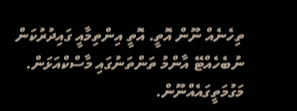ތިހެނެއް ނޫން އޮތީ. އޮތީ އިންތިމާއީ ގައިދުރުކަން ނުބެހެއްޓޭ އާންމު ތަންތަނުގައި މާސްކްއަޅަން. މަގުމަތީގައެއްނޫން.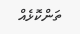ތަންކޮޅެއް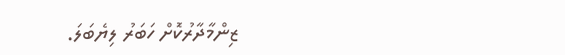ޒިންމާދާރުކޮށް ހަބަރު ލިޔެބަލަ.